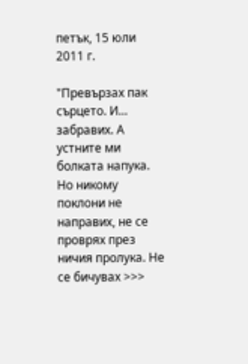петък, 15 юли 2011 г.

"Превързах пак сърцето. И... забравих. А устните ми болката напука. Но никому поклони не направих, не се проврях през ничия пролука. Не се бичувах >>>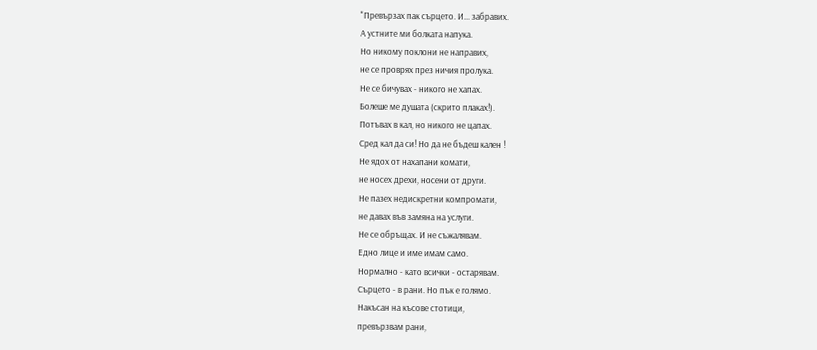"Превързах пак сърцето. И... забравих.
А устните ми болката напука.
Но никому поклони не направих,
не се проврях през ничия пролука.
Не се бичувах - никого не хапах.
Болеше ме душата (скрито плаках!).
Потъвах в кал, но никого не цапах.
Сред кал да си! Но да не бъдеш кален !
Не ядох от нахапани комати,
не носех дрехи, носени от други.
Не пазех недискретни компромати,
не давах във замяна на услуги.
Не се обръщах. И не съжалявам.
Едно лице и име имам само.
Нормално - като всички - остарявам.
Сърцето - в рани. Но пък е голямо.
Накъсан на късове стотици,
превързвам рани,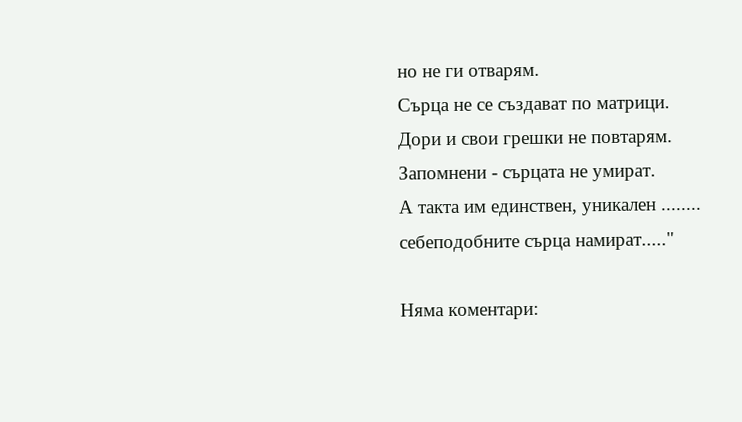но не ги отварям.
Сърца не се създават по матрици.
Дори и свои грешки не повтарям.
Запомнени - сърцата не умират.
А такта им единствен, уникален ........
себеподобните сърца намират....."

Няма коментари: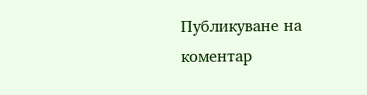Публикуване на коментар